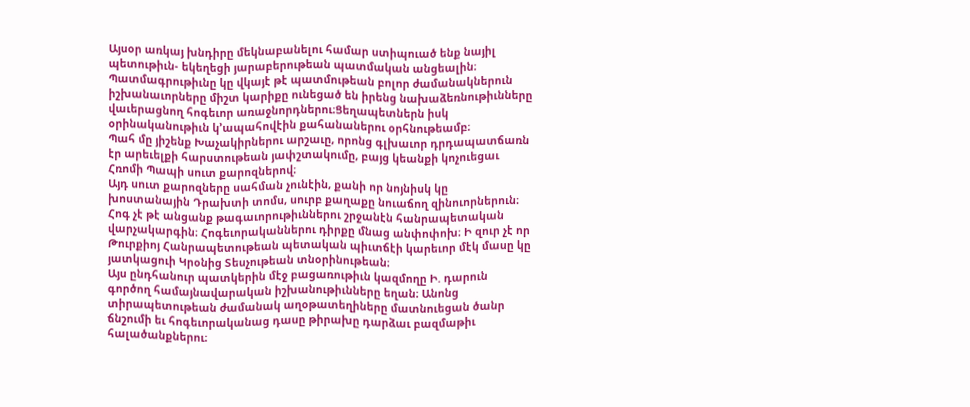Այսօր առկայ խնդիրը մեկնաբանելու համար ստիպուած ենք նայիլ պետութիւն- եկեղեցի յարաբերութեան պատմական անցեալին։
Պատմագրութիւնը կը վկայէ թէ պատմութեան բոլոր ժամանակներուն իշխանաւորները միշտ կարիքը ունեցած են իրենց նախաձեռնութիւնները վաւերացնող հոգեւոր առաջնորդներու։Ցեղապետներն իսկ օրինականութիւն կ՚ապահովէին քահանաներու օրհնութեամբ։
Պահ մը յիշենք Խաչակիրներու արշաւը, որոնց գլխաւոր դրդապատճառն էր արեւելքի հարստութեան յափշտակումը, բայց կեանքի կոչուեցաւ Հռոմի Պապի սուտ քարոզներով։
Այդ սուտ քարոզները սահման չունէին, քանի որ նոյնիսկ կը խոստանային Դրախտի տոմս, սուրբ քաղաքը նուաճող զինուորներուն։
Հոգ չէ թէ անցանք թագաւորութիւններու շրջանէն հանրապետական վարչակարգին։ Հոգեւորականներու դիրքը մնաց անփոփոխ։ Ի զուր չէ որ Թուրքիոյ Հանրապետութեան պետական պիւտճէի կարեւոր մէկ մասը կը յատկացուի Կրօնից Տեսչութեան տնօրինութեան։
Այս ընդհանուր պատկերին մէջ բացառութիւն կազմողը Ի. դարուն գործող համայնավարական իշխանութիւնները եղան։ Անոնց տիրապետութեան ժամանակ աղօթատեղիները մատնուեցան ծանր ճնշումի եւ հոգեւորականաց դասը թիրախը դարձաւ բազմաթիւ հալածանքներու։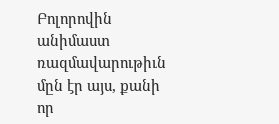Բոլորովին անիմաստ ռազմավարութիւն մըն էր այս, քանի որ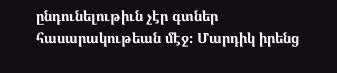ընդունելութիւն չէր գտներ հասարակութեան մէջ։ Մարդիկ իրենց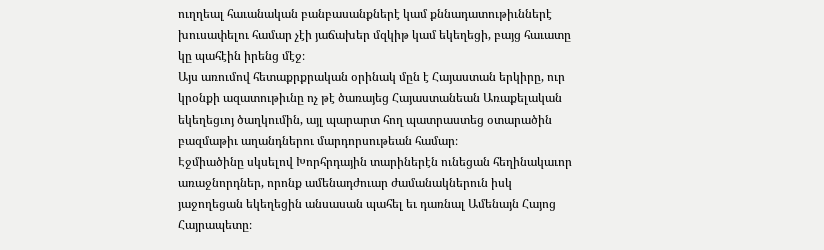ուղղեալ հաւանական բանբասանքներէ կամ քննադատութիւններէ խուսափելու համար չէի յաճախեր մզկիթ կամ եկեղեցի, բայց հաւատը կը պահէին իրենց մէջ։
Այս առումով հետաքրքրական օրինակ մըն է Հայաստան երկիրը, ուր կրօնքի ազատութիւնը ոչ թէ ծառայեց Հայաստանեան Առաքելական եկեղեցւոյ ծաղկումին, այլ պարարտ հող պատրաստեց օտարածին բազմաթիւ աղանդներու մարդորսութեան համար։
Էջմիածինը սկսելով Խորհրդային տարիներէն ունեցան հեղինակաւոր առաջնորդներ, որոնք ամենադժուար ժամանակներուն իսկ յաջողեցան եկեղեցին անսասան պահել եւ դառնալ Ամենայն Հայոց Հայրապետը։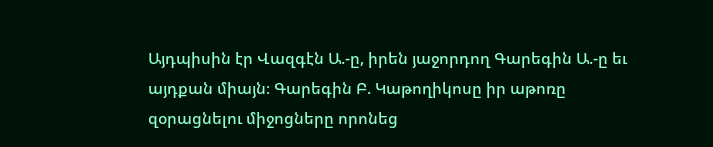Այդպիսին էր Վազգէն Ա.-ը, իրեն յաջորդող Գարեգին Ա.-ը եւ այդքան միայն։ Գարեգին Բ. Կաթողիկոսը իր աթոռը զօրացնելու միջոցները որոնեց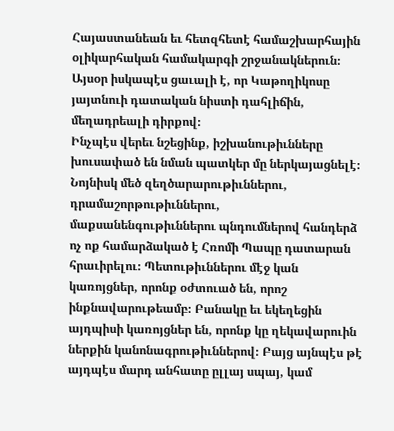Հայաստանեան եւ հետզհետէ համաշխարհային օլիկարհական համակարգի շրջանակներուն։
Այսօր իսկապէս ցաւալի է, որ Կաթողիկոսը յայտնուի դատական նիստի դահլիճին, մեղադրեալի դիրքով։
Ինչպէս վերեւ նշեցինք, իշխանութիւնները խուսափած են նման պատկեր մը ներկայացնելէ։ Նոյնիսկ մեծ զեղծարարութիւններու, դրամաշորթութիւններու, մաքսանենգութիւններու պնդումներով հանդերձ ոչ ոք համարձակած է Հռոմի Պապը դատարան հրաւիրելու։ Պետութիւններու մէջ կան կառոյցներ, որոնք օժտուած են, որոշ ինքնավարութեամբ։ Բանակը եւ եկեղեցին այդպիսի կառոյցներ են, որոնք կը ղեկավարուին ներքին կանոնագրութիւններով։ Բայց այնպէս թէ այդպէս մարդ անհատը ըլլայ սպայ, կամ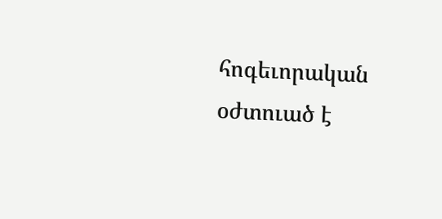հոգեւորական օժտուած է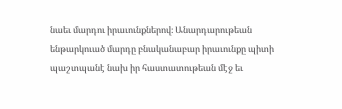նաեւ մարդու իրաւունքներով։ Անարդարութեան ենթարկուած մարդը բնականաբար իրաւունքը պիտի պաշտպանէ նախ իր հաստատութեան մէջ եւ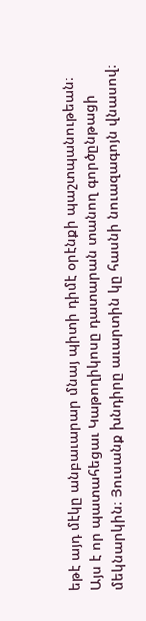եթէ այդ մէկը անբաւարար մնայ պիտի դիմէ օրէնքի պաշտպանութեան։
Այս է որ պատահեցաւ Կաթողիկոսը դատարան տանող գործընթացի մեկնարկին։ Յուսանք խնդիրը աւարտին կը հասնի նուազագոյն վնասով։